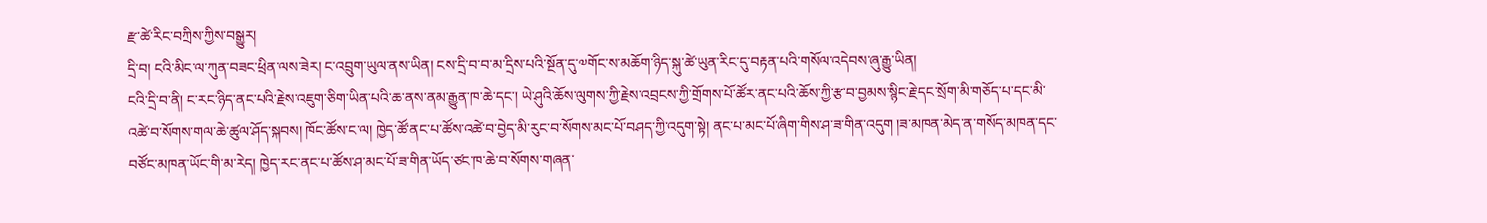རྫ་ཚེ་རིང་བཀྲིས་ཀྱིས་བསྒྱུར།
དྲི་བ། ངའི་མིང་ལ་ཀུན་བཟང་ཕྲིན་ལས་ཟེར། ང་འབྲུག་ཡུལ་ནས་ཡིན། ངས་དྲི་བ་བ་མ་དྲིས་པའི་སྔོན་དུ་༧གོང་ས་མཆོག་ཉིད་སྐུ་ཚེ་ཡུན་རིང་དུ་བརྟན་པའི་གསོལ་འདེབས་ཞུ་རྒྱུ་ཡིན།
ངའི་དྲི་བ་ནི། ང་རང་ཉིད་ནང་པའི་རྗེས་འཇུག་ཅིག་ཡིན་པའི་ཆ་ནས་ནམ་རྒྱུན་ཁ་ཆེ་དང་། ཡེ་ཤུའི་ཆོས་ལུགས་ཀྱི་རྗེས་འབྲངས་ཀྱི་གྲོགས་པོ་ཚོར་ནང་པའི་ཆོས་ཀྱི་རྩ་བ་བྱམས་སྙིང་རྗེ་དང་སྲོག་མི་གཅོད་པ་དང་མི་འཚེ་བ་སོགས་གལ་ཆེ་ཚུལ་ཤོད་སྐབས། ཁོང་ཚོས་ང་ལ། ཁྱེད་ཚོ་ནང་པ་ཚོས་འཚེ་བ་བྱེད་མི་རུང་བ་སོགས་མང་པོ་བཤད་ཀྱི་འདུག་སྟེ། ནང་པ་མང་པོ་ཞིག་གིས་ཤ་ཟ་གིན་འདུག །ཟ་མཁན་མེད་ན་གསོད་མཁན་དང་བཙོང་མཁན་ཡོང་གི་མ་རེད། ཁྱེད་རང་ནང་པ་ཚོས་ཤ་མང་པོ་ཟ་གིན་ཡོད་ཙང་ཁ་ཆེ་བ་སོགས་གཞན་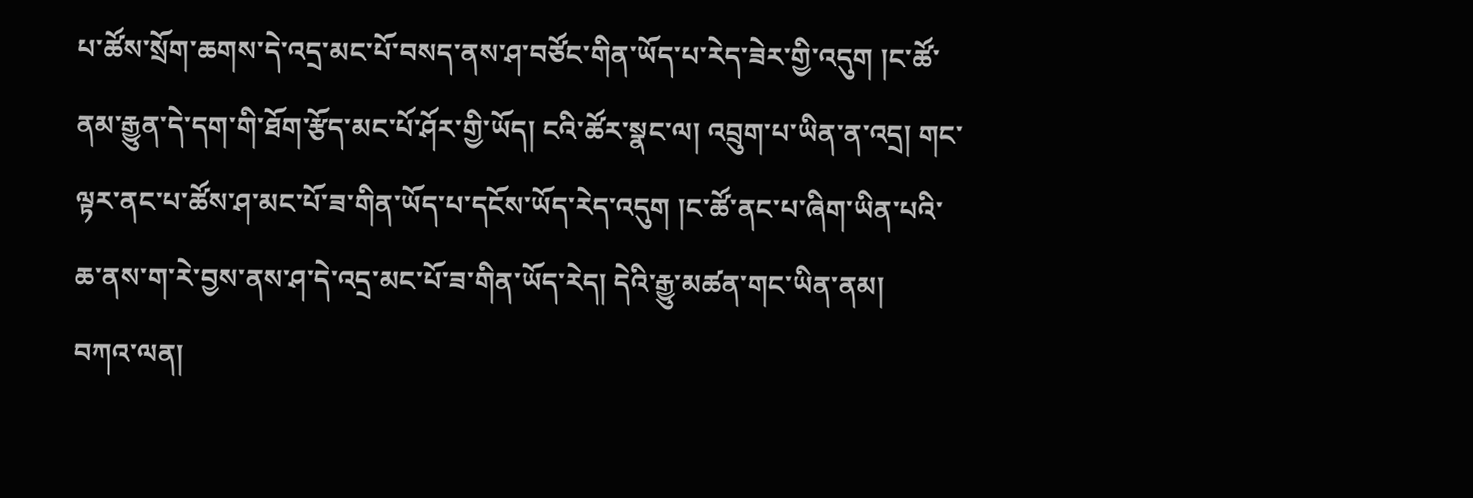པ་ཚོས་སྲོག་ཆགས་དེ་འདྲ་མང་པོ་བསད་ནས་ཤ་བཙོང་གིན་ཡོད་པ་རེད་ཟེར་གྱི་འདུག །ང་ཚོ་ནམ་རྒྱུན་དེ་དག་གི་ཐོག་རྩོད་མང་པོ་ཤོར་གྱི་ཡོད། ངའི་ཚོར་སྣང་ལ། འབྲུག་པ་ཡིན་ན་འདྲ། གང་ལྟར་ནང་པ་ཚོས་ཤ་མང་པོ་ཟ་གིན་ཡོད་པ་དངོས་ཡོད་རེད་འདུག །ང་ཚོ་ནང་པ་ཞིག་ཡིན་པའི་ཆ་ནས་ག་རེ་བྱས་ནས་ཤ་དེ་འདྲ་མང་པོ་ཟ་གིན་ཡོད་རེད། དེའི་རྒྱུ་མཚན་གང་ཡིན་ནམ།
བཀའ་ལན།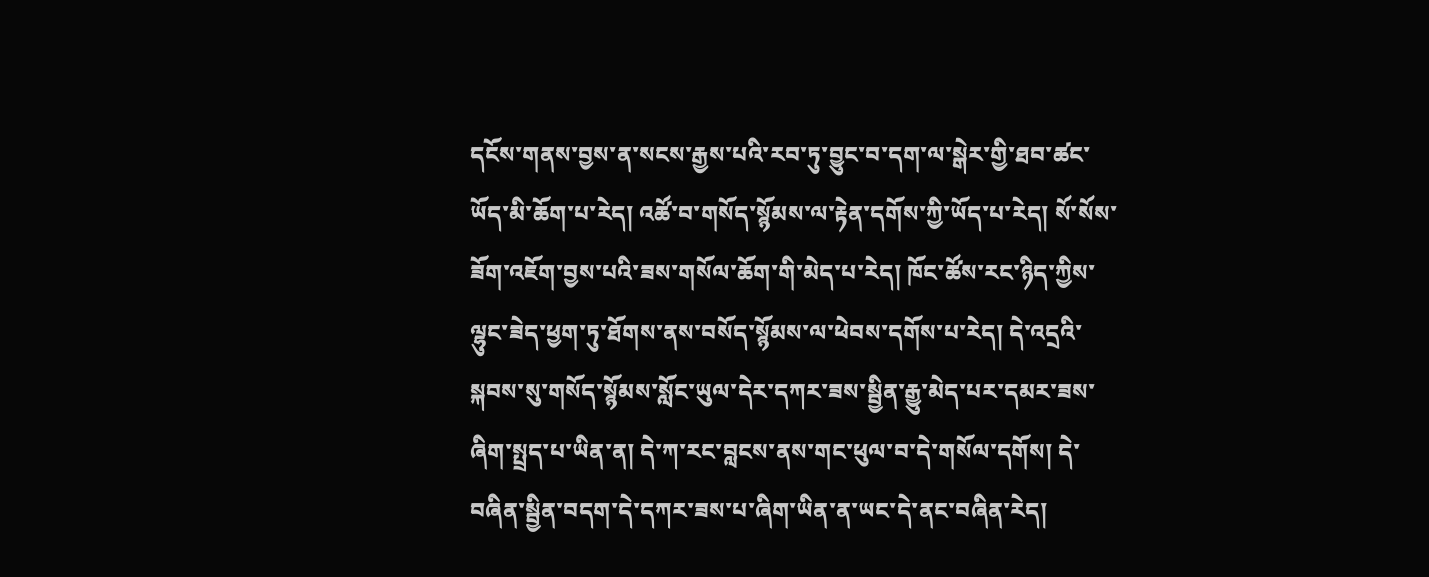དངོས་གནས་བྱས་ན་སངས་རྒྱས་པའི་རབ་ཏུ་བྱུང་བ་དག་ལ་སྒེར་གྱི་ཐབ་ཚང་ཡོད་མི་ཆོག་པ་རེད། འཚོ་བ་གསོད་སྙོམས་ལ་རྟེན་དགོས་ཀྱི་ཡོད་པ་རེད། སོ་སོས་ཟོག་འཇོག་བྱས་པའི་ཟས་གསོལ་ཆོག་གི་མེད་པ་རེད། ཁོང་ཚོས་རང་ཉིད་ཀྱིས་ལྷུང་ཟེད་ཕྱག་ཏུ་ཐོགས་ནས་བསོད་སྙོམས་ལ་ཕེབས་དགོས་པ་རེད། དེ་འདྲའི་སྐབས་སུ་གསོད་སྙོམས་སློང་ཡུལ་དེར་དཀར་ཟས་སྦྱིན་རྒྱུ་མེད་པར་དམར་ཟས་ཞིག་སྤྲད་པ་ཡིན་ན། དེ་ཀ་རང་བླངས་ནས་གང་ཕུལ་བ་དེ་གསོལ་དགོས། དེ་བཞིན་སྦྱིན་བདག་དེ་དཀར་ཟས་པ་ཞིག་ཡིན་ན་ཡང་དེ་ནང་བཞིན་རེད།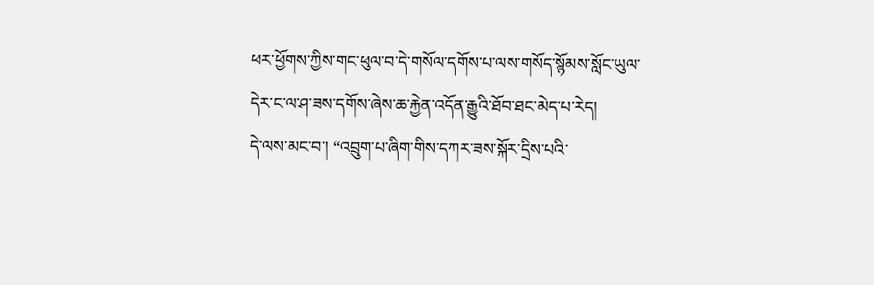ཕར་ཕྱོགས་ཀྱིས་གང་ཕུལ་བ་དེ་གསོལ་དགོས་པ་ལས་གསོད་སྙོམས་སློང་ཡུལ་དེར་ང་ལ་ཤ་ཟས་དགོས་ཞེས་ཆ་རྐྱེན་འདོན་རྒྱུའི་ཐོབ་ཐང་མེད་པ་རེད།
དེ་ལས་མང་བ་། “འབྲུག་པ་ཞིག་གིས་དཀར་ཟས་སྐོར་དྲིས་པའི་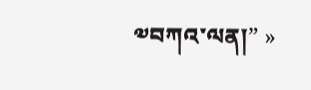༧བཀའ་ལན།” »